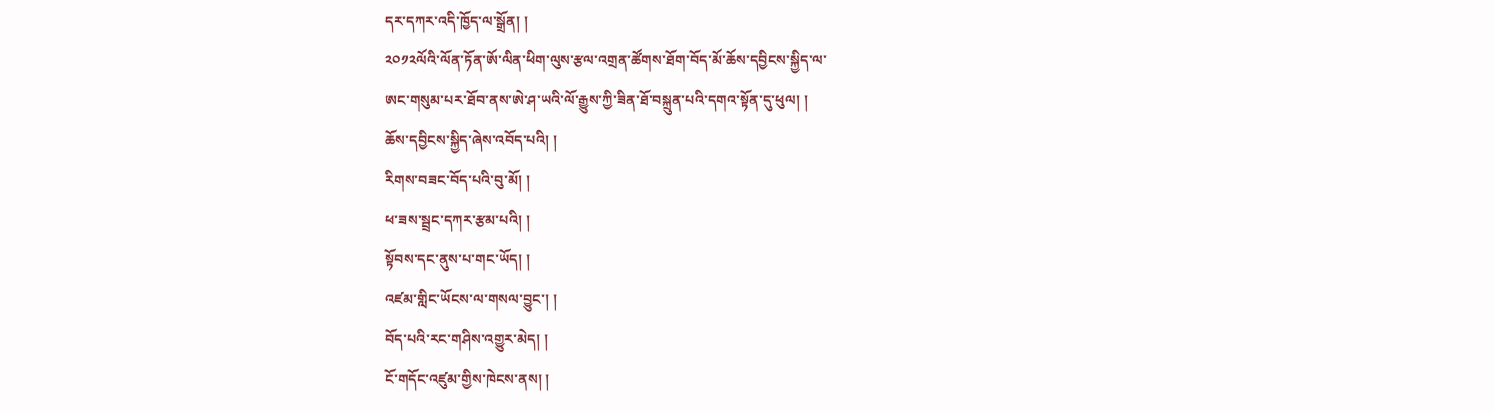དར་དཀར་འདི་ཁྱོད་ལ་སྒྲོན། །
༢༠༡༢ལོའི་ལོན་ཏོན་ཨོ་ལིན་ཕིག་ལུས་རྩལ་འགྲན་ཚོགས་ཐོག་བོད་མོ་ཆོས་དབྱིངས་སྐྱིད་ལ་
ཨང་གསུམ་པར་ཐོབ་ནས་ཨེ་ཤ་ཡའི་ལོ་རྒྱུས་ཀྱི་ཟིན་ཐོ་བསྐྲུན་པའི་དགའ་སྟོན་དུ་ཕུལ། །
ཆོས་དབྱིངས་སྐྱིད་ཞེས་འབོད་པའི། །
རིགས་བཟང་བོད་པའི་བུ་མོ། །
ཕ་ཟས་སྦྲང་དཀར་རྩམ་པའི། །
སྟོབས་དང་ནུས་པ་གང་ཡོད། །
འཛམ་གླིང་ཡོངས་ལ་གསལ་བྱུང་། །
བོད་པའི་རང་གཤིས་འགྱུར་མེད། །
ངོ་གདོང་འཛུམ་གྱིས་ཁེངས་ནས། །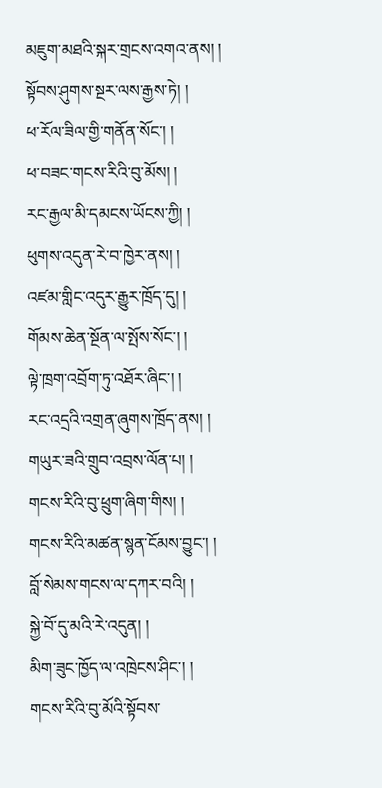མཇུག་མཐའི་སྐར་གྲངས་འགའ་ནས། །
སྟོབས་ཤུགས་སྔར་ལས་རྒྱས་ཏེ། །
ཕ་རོལ་ཟིལ་གྱི་གནོན་སོང་། །
ཕ་བཟང་གངས་རིའི་བུ་མོས། །
རང་རྒྱལ་མི་དམངས་ཡོངས་ཀྱི། །
ཕུགས་འདུན་རེ་བ་ཁྱེར་ནས། །
འཛམ་གླིང་འདུར་རྒྱུར་ཁྲོད་དུ། །
གོམས་ཆེན་སྔོན་ལ་སྤོས་སོང་། །
ལྟེ་ཁྲག་འབྲོག་ཏུ་འཐོར་ཞིང་། །
རང་འདྲའི་འགྲན་ཞུགས་ཁྲོད་ནས། །
གཡུར་ཟའི་གྲུབ་འབྲས་ལོན་པ། །
གངས་རིའི་བུ་ཕྲུག་ཞིག་གིས། །
གངས་རིའི་མཚན་སྙན་ངོམས་བྱུང་། །
བློ་སེམས་གངས་ལ་དཀར་བའི། །
སྐྱེ་བོ་དུ་མའི་རེ་འདུན། །
མིག་ཟུང་ཁྱོད་ལ་འཁྲེངས་ཤིང་། །
གངས་རིའི་བུ་མོའི་སྟོབས་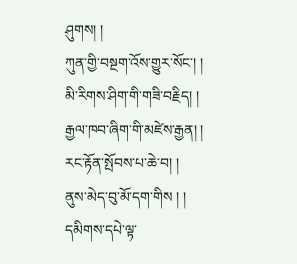ཤུགས། །
ཀུན་གྱི་བསྔག་འོས་གྱུར་སོང་། །
མི་རིགས་ཤིག་གི་གཟི་བརྗིད། །
རྒྱལ་ཁབ་ཞིག་གི་མཛེས་རྒྱན། །
རང་རྟོན་སྤོབས་པ་ཆེ་བ། །
ནུས་མེད་བུ་མོ་དག་གིས ། །
དམིགས་དཔེ་ལྟ་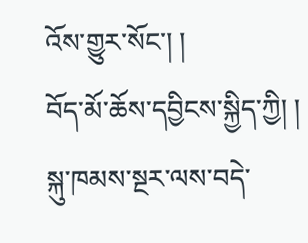འོས་གྱུར་སོང་། །
བོད་མོ་ཆོས་དབྱིངས་སྐྱིད་ཀྱི། །
སྐུ་ཁམས་སྔར་ལས་བདེ་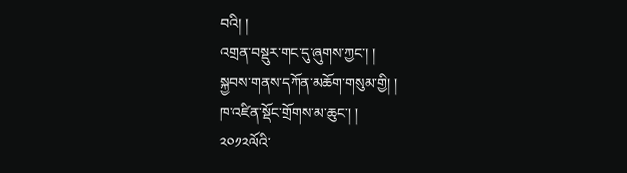བའི། །
འགྲན་བསྡུར་གང་དུ་ཞུགས་ཀྱང་། །
སྐྱབས་གནས་དཀོན་མཆོག་གསུམ་གྱི། །
ཁ་འཛིན་སྡོང་གྲོགས་མ་ཆུང་། །
༢༠༡༢ལོའི་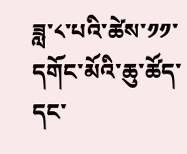ཟླ་༨་པའི་ཚེས་༡༡་དགོང་མོའི་ཆུ་ཚོད་དང་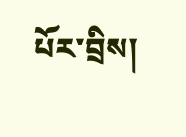པོར་བྲིས།